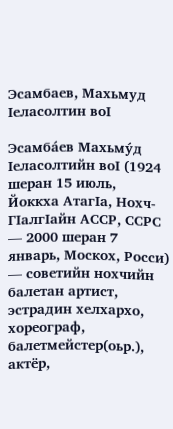Эсамбаев, Махьмуд Ӏеласолтин воӀ

Эсамба́ев Махьму́д Ӏеласолтийн воӀ (1924 шеран 15 июль, Йоккха АтагӀа, Нохч-ГӀалгӀайн АССР, ССРС — 2000 шеран 7 январь, Москох, Росси) — советийн нохчийн балетан артист, эстрадин хелхархо, хореограф, балетмейстер(оьр.), актёр,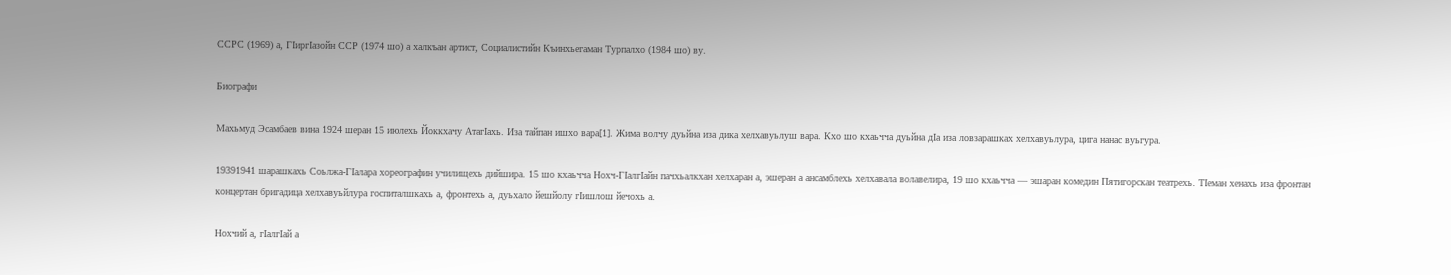ССРС (1969) а, ГӀиргӀазойн ССР (1974 шо) а халкъан артист, Социалистийн Къинхьегаман Турпалхо (1984 шо) ву.

Биографи

Махьмуд Эсамбаев вина 1924 шеран 15 июлехь Йоккхачу АтагӀахь. Иза тайпан ишхо вара[1]. Жима волчу дуьйна иза дика хелхавуьлуш вара. Кхо шо кхаьчча дуьйна дӀа иза ловзарашках хелхавуьлура, цига нанас вуьгура.

19391941 шарашкахь Соьлжа-ГӀалара хореографин училищехь дийшира. 15 шо кхаьчча Нохч-ГӀалгӀайн пачхьалкхан хелхаран а, эшеран а ансамблехь хелхавала волавелира, 19 шо кхаьчча — эшаран комедин Пятигорскан театрехь. ТӀеман хенахь иза фронтан концертан бригадица хелхавуьйлура госпиталшкахь а, фронтехь а, дуьхало йешйолу гӀишлош йечохь а.

Нохчий а, гӀалгӀай а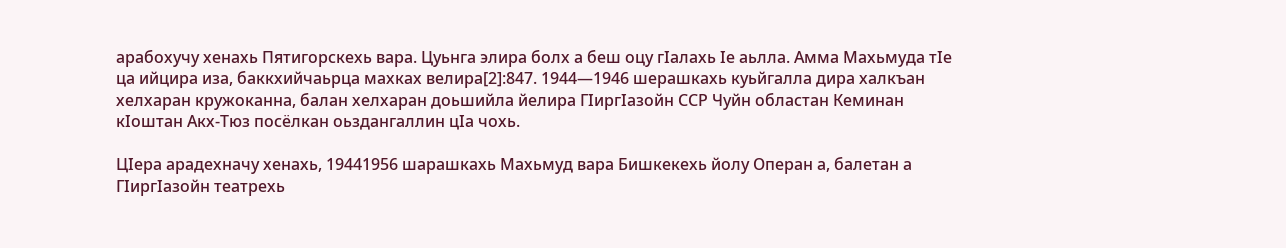арабохучу хенахь Пятигорскехь вара. Цуьнга элира болх а беш оцу гӀалахь Ӏе аьлла. Амма Махьмуда тӀе ца ийцира иза, баккхийчаьрца махках велира[2]:847. 1944—1946 шерашкахь куьйгалла дира халкъан хелхаран кружоканна, балан хелхаран доьшийла йелира ГӀиргӀазойн ССР Чуйн областан Кеминан кӀоштан Акх-Тюз посёлкан оьздангаллин цӀа чохь.

ЦӀера арадехначу хенахь, 19441956 шарашкахь Махьмуд вара Бишкекехь йолу Операн а, балетан а ГӀиргӀазойн театрехь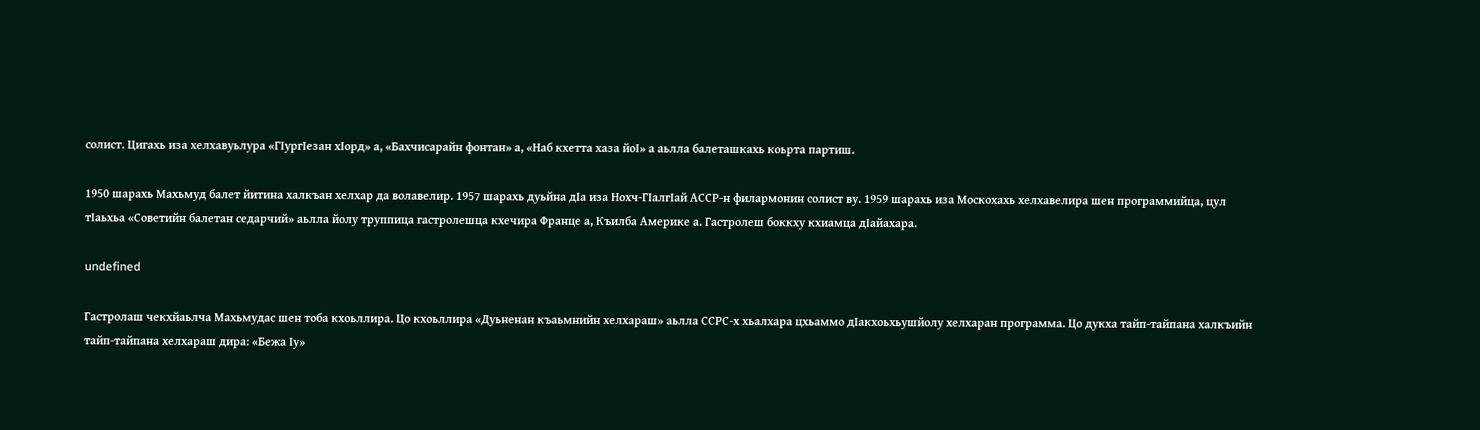солист. Цигахь иза хелхавуьлура «ГӀургӀезан хӀорд» а, «Бахчисарайн фонтан» а, «Наб кхетта хаза йоӀ» а аьлла балеташкахь коьрта партиш.

1950 шарахь Махьмуд балет йитина халкъан хелхар да волавелир. 1957 шарахь дуьйна дӀа иза Нохч-ГӀалгӀай АССР-н филармонин солист ву. 1959 шарахь иза Москохахь хелхавелира шен программийца, цул тӀаьхьа «Советийн балетан седарчий» аьлла йолу труппица гастролешца кхечира Франце а, Къилба Америке а. Гастролеш боккху кхиамца дӀайахара.

undefined

Гастролаш чекхйаьлча Махьмудас шен тоба кхоьллира. Цо кхоьллира «Дуьненан къаьмнийн хелхараш» аьлла ССРС-х хьалхара цхьаммо дӀакхоьхьушйолу хелхаран программа. Цо дукха тайп-тайпана халкъийн тайп-тайпана хелхараш дира: «Бежа Ӏу»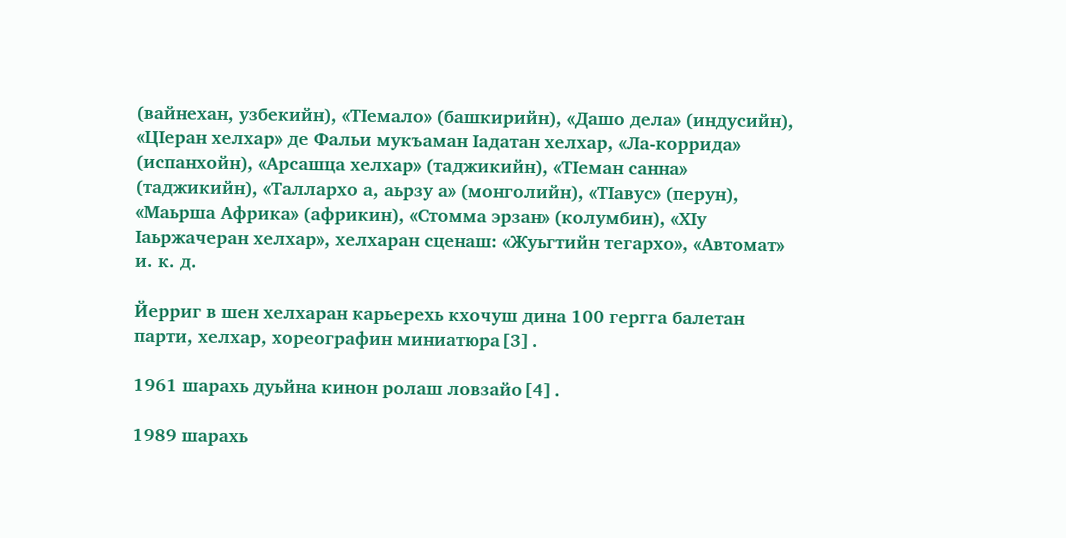(вайнехан, узбекийн), «ТӀемало» (башкирийн), «Дашо дела» (индусийн), «ЦӀеран хелхар» де Фальи мукъаман Ӏадатан хелхар, «Ла-коррида» (испанхойн), «Арсашца хелхар» (таджикийн), «ТӀеман санна» (таджикийн), «Таллархо а, аьрзу а» (монголийн), «ТӀавус» (перун), «Маьрша Африка» (африкин), «Стомма эрзан» (колумбин), «ХӀу Ӏаьржачеран хелхар», хелхаран сценаш: «Жуьгтийн тегархо», «Автомат» и. к. д.

Йерриг в шен хелхаран карьерехь кхочуш дина 100 гергга балетан парти, хелхар, хореографин миниатюра[3].

1961 шарахь дуьйна кинон ролаш ловзайо[4].

1989 шарахь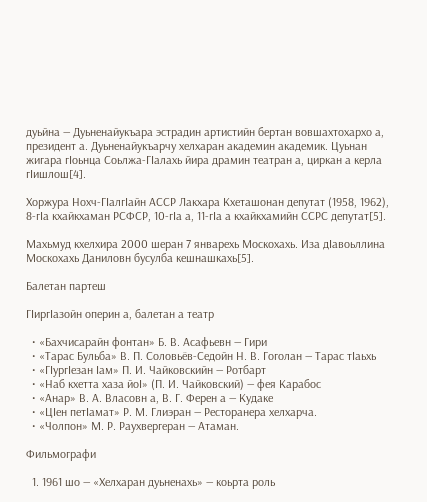дуьйна — Дуьненайукъара эстрадин артистийн бертан вовшахтохархо а, президент а. Дуьненайукъарчу хелхаран академин академик. Цуьнан жигара гӀоьнца Соьлжа-ГӀалахь йира драмин театран а, циркан а керла гӀишлош[4].

Хоржура Нохч-ГӀалгӀайн АССР Лакхара Кхеташонан депутат (1958, 1962), 8-гӀа кхайкхаман РСФСР, 10-гӀа а, 11-гӀа а кхайкхамийн ССРС депутат[5].

Махьмуд кхелхира 2000 шеран 7 январехь Москохахь. Иза дӀавоьллина Москохахь Даниловн бусулба кешнашкахь[5].

Балетан партеш

ГӀиргӀазойн оперин а, балетан а театр

  • «Бахчисарайн фонтан» Б. В. Асафьевн — Гири
  • «Тарас Бульба» В. П. Соловьёв-Седойн Н. В. Гоголан — Тарас тӀаьхь
  • «ГӀургӀезан Ӏам» П. И. Чайковскийн — Ротбарт
  • «Наб кхетта хаза йоӀ» (П. И. Чайковский) — фея Карабос
  • «Анар» В. А. Власовн а, В. Г. Ферен а — Кудаке
  • «ЦӀен петӀамат» Р. М. Глиэран — Ресторанера хелхарча.
  • «Чолпон» М. Р. Раухвергеран — Атаман.

Фильмографи

  1. 1961 шо — «Хелхаран дуьненахь» — коьрта роль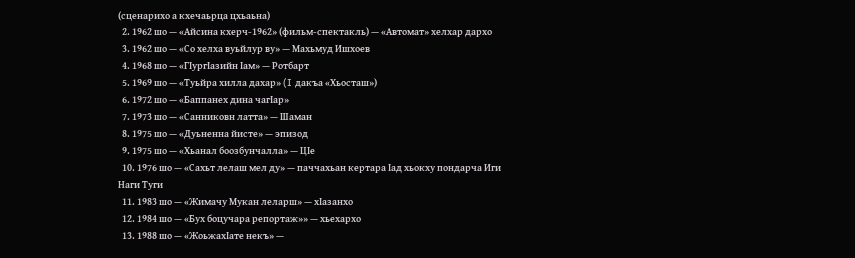(сценарихо а кхечаьрца цхьаьна)
  2. 1962 шо — «Айсина кхерч-1962» (фильм-спектакль) — «Автомат» хелхар дархо
  3. 1962 шо — «Со хелха вуьйлур ву» — Махьмуд Ишхоев
  4. 1968 шо — «ГӀургӀазийн Ӏам» — Ротбарт
  5. 1969 шо — «Туьйра хилла дахар» (I дакъа «Хьосташ»)
  6. 1972 шо — «Баппанех дина чагӀар»
  7. 1973 шо — «Санниковн латта» — Шаман
  8. 1975 шо — «Дуьненна йисте» — эпизод
  9. 1975 шо — «Хьанал боозбунчалла» — ЦӀе
  10. 1976 шо — «Сахьт лелаш мел ду» — паччахьан кертара Ӏад хьокху пондарча Иги Наги Туги
  11. 1983 шо — «Жимачу Мукан леларш» — хӀазанхо
  12. 1984 шо — «Бух боцучара репортаж»» — хьехархо
  13. 1988 шо — «ЖоьжахӀате некъ» —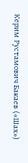Керим Рустамович Бакаев («Шах»)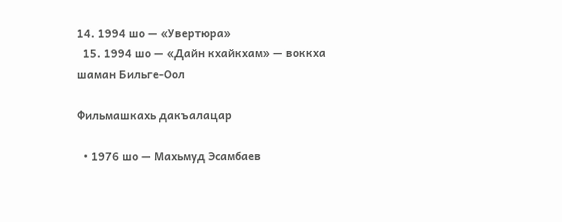14. 1994 шо — «Увертюра»
  15. 1994 шо — «Дайн кхайкхам» — воккха шаман Бильге-Оол

Фильмашкахь дакъалацар

  • 1976 шо — Махьмуд Эсамбаев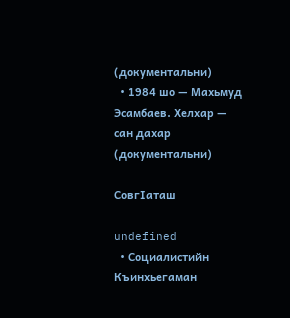(документальни)
  • 1984 шо — Махьмуд Эсамбаев. Хелхар — сан дахар (документальни)

СовгӀаташ

undefined
  • Социалистийн Къинхьегаман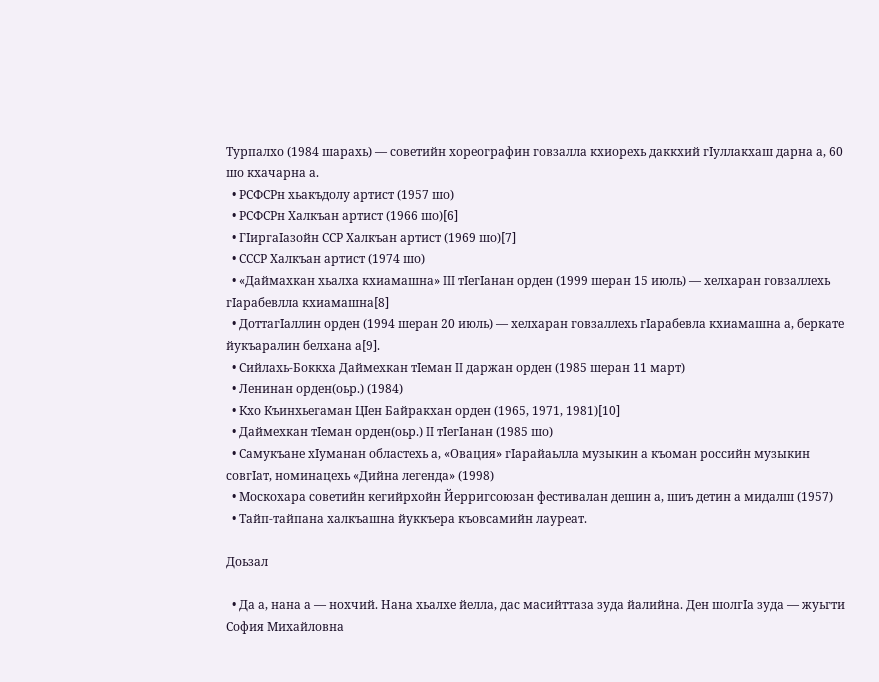Турпалхо (1984 шарахь) — советийн хореографин говзалла кхиорехь даккхий гӀуллакхаш дарна а, 60 шо кхачарна а.
  • РСФСРн хьакъдолу артист (1957 шо)
  • РСФСРн Халкъан артист (1966 шо)[6]
  • ГӀиргаӀазойн ССР Халкъан артист (1969 шо)[7]
  • СССР Халкъан артист (1974 шо)
  • «Даймахкан хьалха кхиамашна» III тӀегӀанан орден (1999 шеран 15 июль) — хелхаран говзаллехь гӀарабевлла кхиамашна[8]
  • ДоттагӀаллин орден (1994 шеран 20 июль) — хелхаран говзаллехь гӀарабевла кхиамашна а, беркате йукъаралин белхана а[9].
  • Сийлахь-Боккха Даймехкан тӀеман II даржан орден (1985 шеран 11 март)
  • Ленинан орден(оьр.) (1984)
  • Кхо Къинхьегаман ЦӀен Байракхан орден (1965, 1971, 1981)[10]
  • Даймехкан тӀеман орден(оьр.) II тӀегӀанан (1985 шо)
  • Самукъане хӀуманан областехь а, «Овация» гӀарайаьлла музыкин а къоман российн музыкин совгӀат, номинацехь «Дийна легенда» (1998)
  • Москохара советийн кегийрхойн Йерригсоюзан фестивалан дешин а, шиъ детин а мидалш (1957)
  • Тайп-тайпана халкъашна йуккъера къовсамийн лауреат.

Доьзал

  • Да а, нана а — нохчий. Нана хьалхе йелла, дас масийттаза зуда йалийна. Ден шолгӀа зуда — жуьгти София Михайловна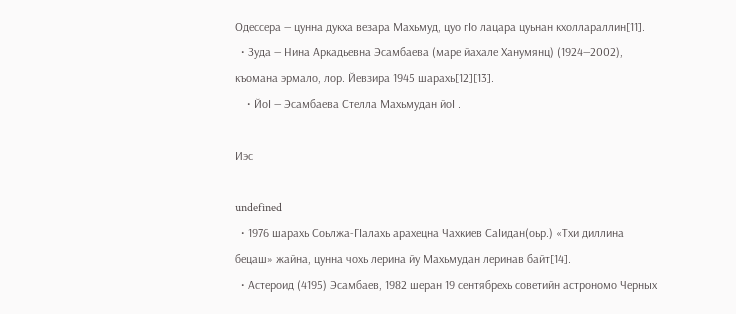Одессера — цунна дукха везара Махьмуд, цуо гӀо лацара цуьнан кхоллараллин[11].
  • Зуда — Нина Аркадьевна Эсамбаева (маре йахале Ханумянц) (1924—2002), къомана эрмало, лор. Йевзира 1945 шарахь[12][13].
    • ЙоӀ — Эсамбаева Стелла Махьмудан йоӀ .

Иэс

undefined
  • 1976 шарахь Соьлжа-ГӀалахь арахецна Чахкиев СаӀидан(оьр.) «Тхи диллина бецаш» жайна, цунна чохь лерина йу Махьмудан леринав байт[14].
  • Астероид (4195) Эсамбаев, 1982 шеран 19 сентябрехь советийн астрономо Черных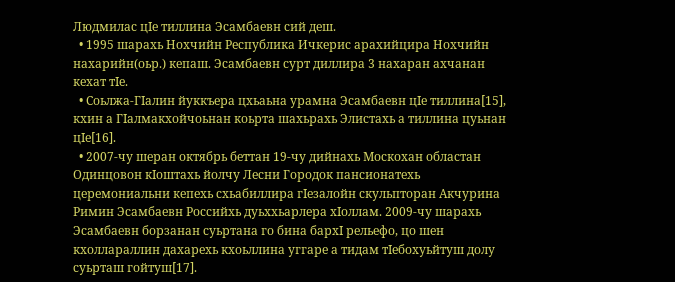Людмилас цӀе тиллина Эсамбаевн сий деш.
  • 1995 шарахь Нохчийн Республика Ичкерис арахийцира Нохчийн нахарийн(оьр.) кепаш. Эсамбаевн сурт диллира 3 нахаран ахчанан кехат тӀе.
  • Соьлжа-ГӀалин йуккъера цхьаьна урамна Эсамбаевн цӀе тиллина[15], кхин а ГӀалмакхойчоьнан коьрта шахьрахь Элистахь а тиллина цуьнан цӀе[16].
  • 2007-чу шеран октябрь беттан 19-чу дийнахь Москохан областан Одинцовон кӀоштахь йолчу Лесни Городок пансионатехь церемониальни кепехь схьабиллира гӀезалойн скульпторан Акчурина Римин Эсамбаевн Российхь дуьххьарлера хӀоллам. 2009-чу шарахь Эсамбаевн борзанан суьртана го бина бархӀ рельефо, цо шен кхоллараллин дахарехь кхоьллина уггаре а тидам тӀебохуьйтуш долу суьрташ гойтуш[17].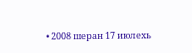• 2008 шеран 17 июлехь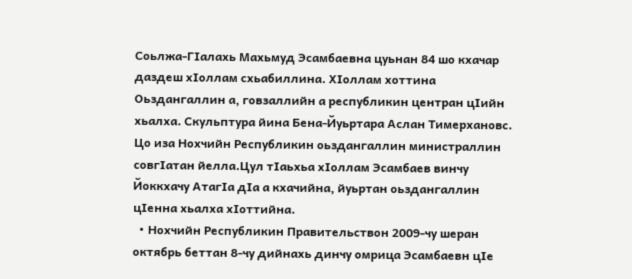Соьлжа-ГӀалахь Махьмуд Эсамбаевна цуьнан 84 шо кхачар даздеш хӀоллам схьабиллина. ХӀоллам хоттина Оьздангаллин а, говзаллийн а республикин центран цӀийн хьалха. Скульптура йина Бена-Йуьртара Аслан Тимерхановс. Цо иза Нохчийн Республикин оьздангаллин министраллин совгӀатан йелла.Цул тӀаьхьа хӀоллам Эсамбаев винчу Йоккхачу АтагӀа дӀа а кхачийна, йуьртан оьздангаллин цӀенна хьалха хӀоттийна.
  • Нохчийн Республикин Правительствон 2009-чу шеран октябрь беттан 8-чу дийнахь динчу омрица Эсамбаевн цӀе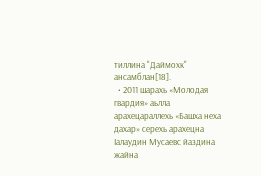тиллина "Даймохк" ансамблан[18].
  • 2011 шарахь «Молодая гвардия» аьлла арахецараллехь «Башха неха дахар» серехь арахецна Ӏалаудин Мусаевс йаздина жайна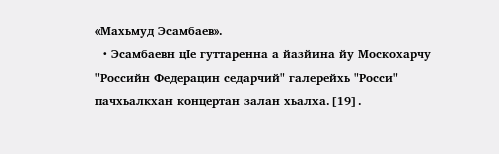«Махьмуд Эсамбаев».
  • Эсамбаевн цӀе гуттаренна а йазйина йу Москохарчу "Российн Федерацин седарчий" галерейхь "Росси" пачхьалкхан концертан залан хьалха.[19].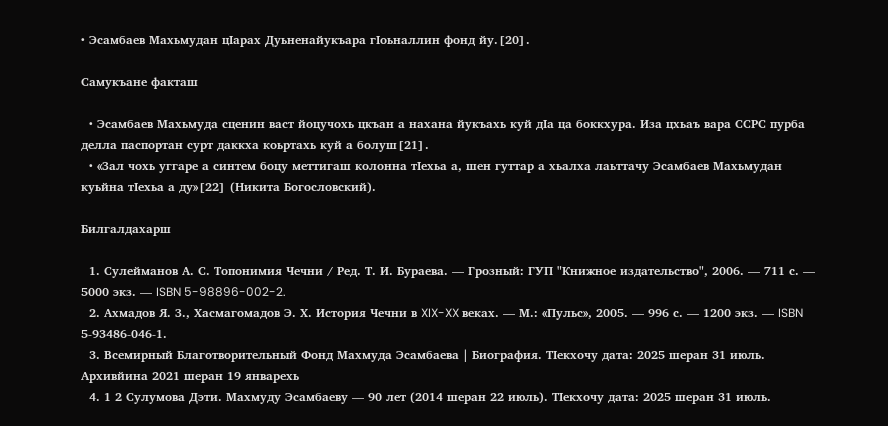• Эсамбаев Махьмудан цӀарах Дуьненайукъара гӀоьналлин фонд йу.[20].

Самукъане факташ

  • Эсамбаев Махьмуда сценин васт йоцучохь цкъан а нахана йукъахь куй дӀа ца боккхура. Иза цхьаъ вара ССРС пурба делла паспортан сурт даккха коьртахь куй а болуш[21].
  • «Зал чохь уггаре а синтем боцу меттигаш колонна тӀехьа а, шен гуттар а хьалха лаьттачу Эсамбаев Махьмудан куьйна тӀехьа а ду»[22] (Никита Богословский).

Билгалдахарш

  1. Сулейманов А. С. Топонимия Чечни / Ред. Т. И. Бураева. — Грозный: ГУП "Книжное издательство", 2006. — 711 с. — 5000 экз. — ISBN 5-98896-002-2.
  2. Ахмадов Я. З., Хасмагомадов Э. Х. История Чечни в XIX-XX веках. — М.: «Пульс», 2005. — 996 с. — 1200 экз. — ISBN 5-93486-046-1.
  3. Всемирный Благотворительный Фонд Махмуда Эсамбаева | Биография. ТӀекхочу дата: 2025 шеран 31 июль. Архивйина 2021 шеран 19 январехь
  4. 1 2 Сулумова Дэти. Махмуду Эсамбаеву — 90 лет (2014 шеран 22 июль). ТӀекхочу дата: 2025 шеран 31 июль.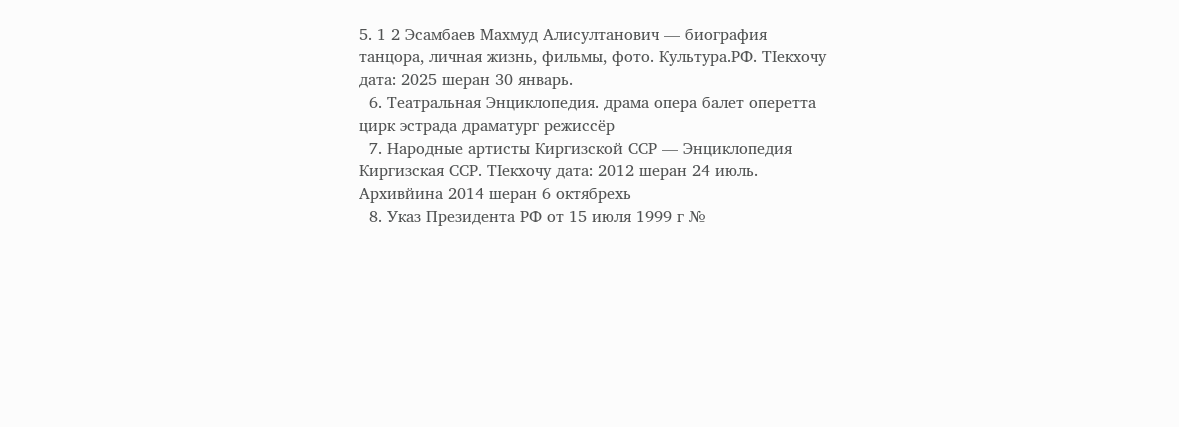5. 1 2 Эсамбаев Махмуд Алисултанович — биография танцора, личная жизнь, фильмы, фото. Культура.РФ. ТӀекхочу дата: 2025 шеран 30 январь.
  6. Театральная Энциклопедия. драма опера балет оперетта цирк эстрада драматург режиссёр
  7. Народные артисты Киргизской ССР — Энциклопедия Киргизская ССР. ТӀекхочу дата: 2012 шеран 24 июль. Архивйина 2014 шеран 6 октябрехь
  8. Указ Президента РФ от 15 июля 1999 г №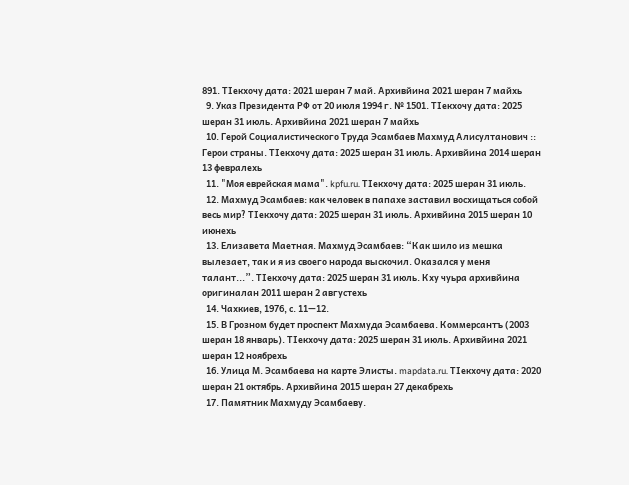891. ТӀекхочу дата: 2021 шеран 7 май. Архивйина 2021 шеран 7 майхь
  9. Указ Президента РФ от 20 июля 1994 г. № 1501. ТӀекхочу дата: 2025 шеран 31 июль. Архивйина 2021 шеран 7 майхь
  10. Герой Социалистического Труда Эсамбаев Махмуд Алисултанович :: Герои страны. ТӀекхочу дата: 2025 шеран 31 июль. Архивйина 2014 шеран 13 февралехь
  11. "Моя еврейская мама". kpfu.ru. ТӀекхочу дата: 2025 шеран 31 июль.
  12. Махмуд Эсамбаев: как человек в папахе заставил восхищаться собой весь мир? ТӀекхочу дата: 2025 шеран 31 июль. Архивйина 2015 шеран 10 июнехь
  13. Елизавета Маетная. Махмуд Эсамбаев: “Как шило из мешка вылезает, так и я из своего народа выскочил. Оказался у меня талант...”. ТӀекхочу дата: 2025 шеран 31 июль. Кху чуьра архивйина оригиналан 2011 шеран 2 августехь
  14. Чахкиев, 1976, с. 11—12.
  15. В Грозном будет проспект Махмуда Эсамбаева. Коммерсантъ (2003 шеран 18 январь). ТӀекхочу дата: 2025 шеран 31 июль. Архивйина 2021 шеран 12 ноябрехь
  16. Улица М. Эсамбаева на карте Элисты. mapdata.ru. ТӀекхочу дата: 2020 шеран 21 октябрь. Архивйина 2015 шеран 27 декабрехь
  17. Памятник Махмуду Эсамбаеву.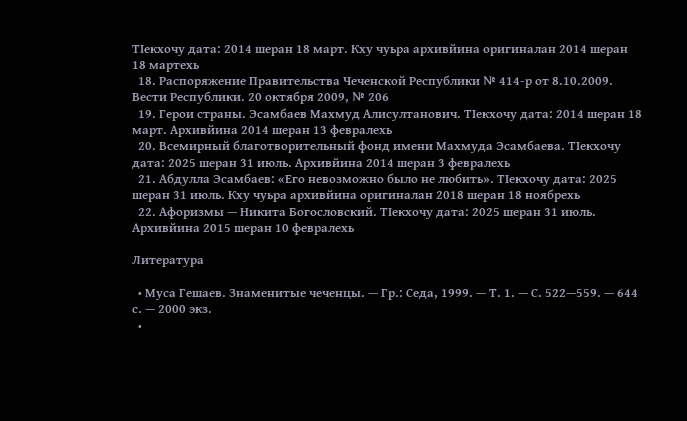ТӀекхочу дата: 2014 шеран 18 март. Кху чуьра архивйина оригиналан 2014 шеран 18 мартехь
  18. Распоряжение Правительства Чеченской Республики № 414-р от 8.10.2009. Вести Республики. 20 октября 2009, № 206
  19. Герои страны. Эсамбаев Махмуд Алисултанович. ТӀекхочу дата: 2014 шеран 18 март. Архивйина 2014 шеран 13 февралехь
  20. Всемирный благотворительный фонд имени Махмуда Эсамбаева. ТӀекхочу дата: 2025 шеран 31 июль. Архивйина 2014 шеран 3 февралехь
  21. Абдулла Эсамбаев: «Его невозможно было не любить». ТӀекхочу дата: 2025 шеран 31 июль. Кху чуьра архивйина оригиналан 2018 шеран 18 ноябрехь
  22. Афоризмы — Никита Богословский. ТӀекхочу дата: 2025 шеран 31 июль. Архивйина 2015 шеран 10 февралехь

Литература

  • Муса Гешаев. Знаменитые чеченцы. — Гр.: Седа, 1999. — Т. 1. — С. 522—559. — 644 с. — 2000 экз.
  •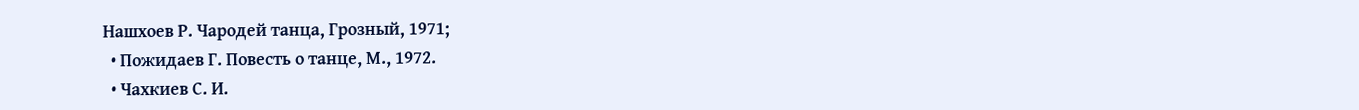Нашхоев Р. Чародей танца, Грозный, 1971;
  • Пожидаев Г. Повесть о танце, М., 1972.
  • Чахкиев С. И.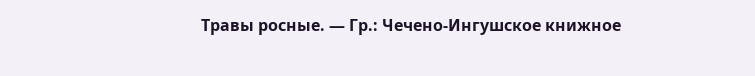Травы росные. — Гр.: Чечено-Ингушское книжное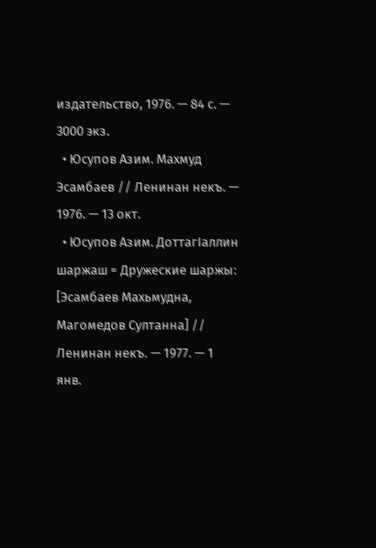издательство, 1976. — 84 с. — 3000 экз.
  • Юсупов Азим. Махмуд Эсамбаев // Ленинан некъ. — 1976. — 13 окт.
  • Юсупов Азим. ДоттагIаллин шаржаш = Дружеские шаржы: [Эсамбаев Махьмудна, Магомедов Султанна] // Ленинан некъ. — 1977. — 1 янв.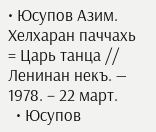• Юсупов Азим. Хелхаран паччахь = Царь танца // Ленинан некъ. — 1978. − 22 март.
  • Юсупов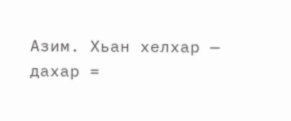Азим. Хьан хелхар — дахар =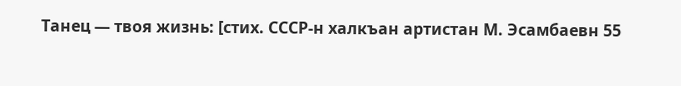Танец — твоя жизнь: [стих. СССР-н халкъан артистан М. Эсамбаевн 55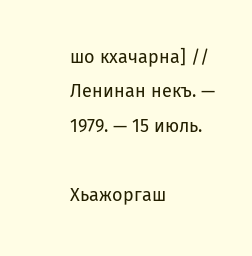шо кхачарна] // Ленинан некъ. — 1979. — 15 июль.

Хьажоргаш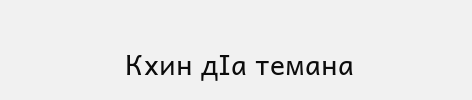Кхин дӀа темана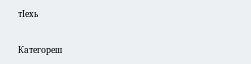тӀехь

Категореш